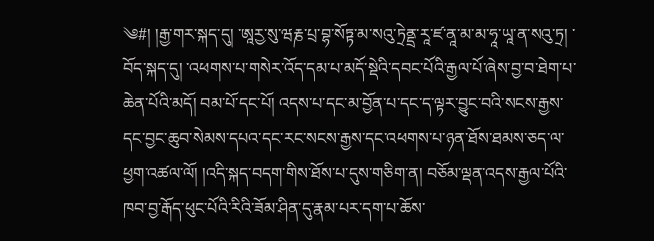༄#། །རྒྱ་གར་སྐད་དུ། ་ཨཱརྱ་སུ་ཝརྞ་པྲ་བྷ་སོཏྟ་མ་སའུ་ཏྲེནྡྲ་རཱ་ཛ་ནཱ་མ་མ་ཧཱ་ཡཱ་ན་སའུ་ཏྲ། ་བོད་སྐད་དུ། ་འཕགས་པ་གསེར་འོད་དམ་པ་མདོ་སྡེའི་དབང་པོའི་རྒྱལ་པོ་ཞེས་བྱ་བ་ཐེག་པ་ཆེན་པོའི་མདོ། བམ་པོ་དང་པོ། འདས་པ་དང་མ་བྱོན་པ་དང་ད་ལྟར་བྱུང་བའི་སངས་རྒྱས་དང་བྱང་ཆུབ་སེམས་དཔའ་དང་རང་སངས་རྒྱས་དང་འཕགས་པ་ཉན་ཐོས་ཐམས་ཅད་ལ་ཕྱག་འཚལ་ལོ། །འདི་སྐད་བདག་གིས་ཐོས་པ་དུས་གཅིག་ན། བཅོམ་ལྡན་འདས་རྒྱལ་པོའི་ཁབ་བྱ་རྒོད་ཕུང་པོའི་རིའི་ཟོམ་ཤིན་དུ་རྣམ་པར་དག་པ་ཆོས་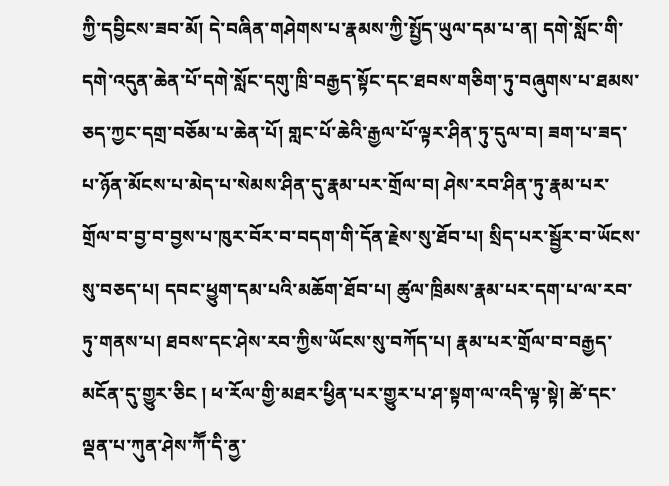ཀྱི་དབྱིངས་ཟབ་མོ། དེ་བཞིན་གཤེགས་པ་རྣམས་ཀྱི་སྤྱོད་ཡུལ་དམ་པ་ན། དགེ་སློང་གི་དགེ་འདུན་ཆེན་པོ་དགེ་སློང་དགུ་ཁྲི་བརྒྱད་སྟོང་དང་ཐབས་གཅིག་ཏུ་བཞུགས་པ་ཐམས་ཅད་ཀྱང་དགྲ་བཅོམ་པ་ཆེན་པོ། གླང་པོ་ཆེའི་རྒྱལ་པོ་ལྟར་ཤིན་ཏུ་དུལ་བ། ཟག་པ་ཟད་པ་ཉོན་མོངས་པ་མེད་པ་སེམས་ཤིན་དུ་རྣམ་པར་གྲོལ་བ། ཤེས་རབ་ཤིན་ཏུ་རྣམ་པར་གྲོལ་བ་བྱ་བ་བྱས་པ་ཁུར་བོར་བ་བདག་གི་དོན་རྗེས་སུ་ཐོབ་པ། སྲིད་པར་སྦྱོར་བ་ཡོངས་སུ་བཅད་པ། དབང་ཕྱུག་དམ་པའི་མཆོག་ཐོབ་པ། ཚུལ་ཁྲིམས་རྣམ་པར་དག་པ་ལ་རབ་ཏུ་གནས་པ། ཐབས་དང་ཤེས་རབ་ཀྱིས་ཡོངས་སུ་བཀོད་པ། རྣམ་པར་གྲོལ་བ་བརྒྱད་མངོན་དུ་གྱུར་ཅིང ། ཕ་རོལ་གྱི་མཐར་ཕྱིན་པར་གྱུར་པ་ཤ་སྟག་ལ་འདི་ལྟ་སྟེ། ཚེ་དང་ལྡན་པ་ཀུན་ཤེས་ཀཽ་དི་ནྱ་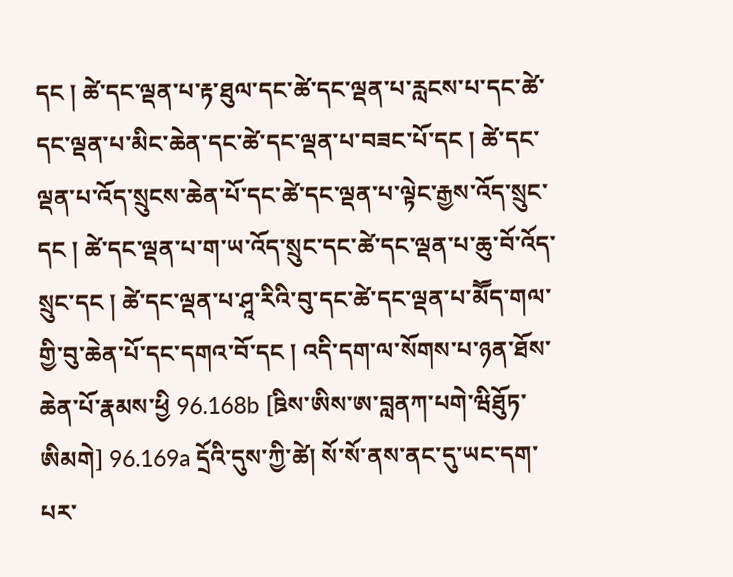དང ། ཚེ་དང་ལྡན་པ་རྟ་ཐུལ་དང་ཚེ་དང་ལྡན་པ་རླངས་པ་དང་ཚེ་དང་ལྡན་པ་མིང་ཆེན་དང་ཚེ་དང་ལྡན་པ་བཟང་པོ་དང ། ཚེ་དང་ལྡན་པ་འོད་སྲུངས་ཆེན་པོ་དང་ཚེ་དང་ལྡན་པ་ལྟེང་རྒྱས་འོད་སྲུང་དང ། ཚེ་དང་ལྡན་པ་ག་ཡ་འོད་སྲུང་དང་ཚེ་དང་ལྡན་པ་ཆུ་བོ་འོད་སྲུང་དང ། ཚེ་དང་ལྡན་པ་ཤཱ་རིའི་བུ་དང་ཚེ་དང་ལྡན་པ་མཽད་གལ་གྱི་བུ་ཆེན་པོ་དང་དགའ་བོ་དང ། འདི་དག་ལ་སོགས་པ་ཉན་ཐོས་ཆེན་པོ་རྣམས་ཕྱི 96.168b [ཋིས་ཨིས་ཨ་བླནཀ་པགེ་ཝིཐོུཏ་ཨིམགེ] 96.169a དྲོའི་དུས་ཀྱི་ཚེ། སོ་སོ་ནས་ནང་དུ་ཡང་དག་པར་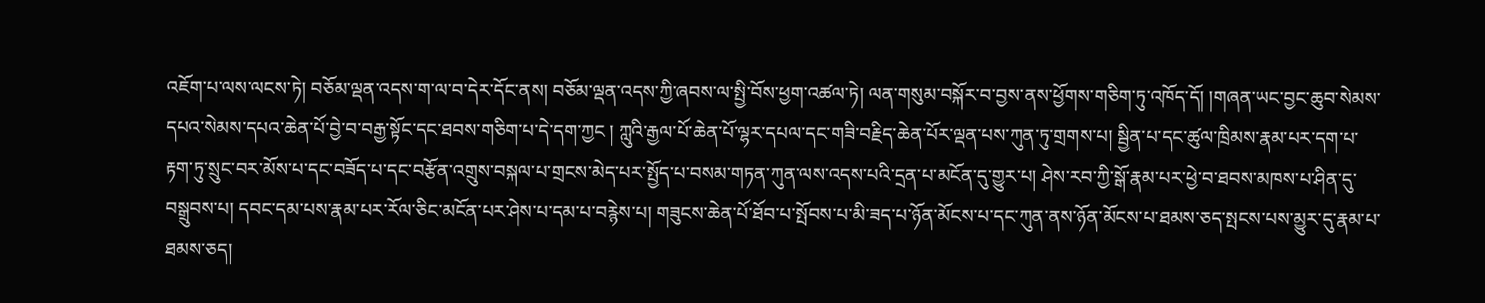འཇོག་པ་ལས་ལངས་ཏེ། བཅོམ་ལྡན་འདས་ག་ལ་བ་དེར་དོང་ནས། བཅོམ་ལྡན་འདས་ཀྱི་ཞབས་ལ་སྤྱི་བོས་ཕྱག་འཚལ་ཏེ། ལན་གསུམ་བསྐོར་བ་བྱས་ནས་ཕྱོགས་གཅིག་ཏུ་འཁོད་དོ། །གཞན་ཡང་བྱང་ཆུབ་སེམས་དཔའ་སེམས་དཔའ་ཆེན་པོ་བྱེ་བ་བརྒྱ་སྟོང་དང་ཐབས་གཅིག་པ་དེ་དག་ཀྱང ། ཀླུའི་རྒྱལ་པོ་ཆེན་པོ་ལྷར་དཔལ་དང་གཟི་བརྗིད་ཆེན་པོར་ལྡན་པས་ཀུན་ཏུ་གྲགས་པ། སྦྱིན་པ་དང་ཚུལ་ཁྲིམས་རྣམ་པར་དག་པ་རྟག་ཏུ་སྲུང་བར་མོས་པ་དང་བཟོད་པ་དང་བརྩོན་འགྲུས་བསྐལ་པ་གྲངས་མེད་པར་སྤྱོད་པ་བསམ་གཏན་ཀུན་ལས་འདས་པའི་དྲན་པ་མངོན་དུ་གྱུར་པ། ཤེས་རབ་ཀྱི་སྒོ་རྣམ་པར་ཕྱེ་བ་ཐབས་མཁས་པ་ཤིན་དུ་བསྒྲུབས་པ། དབང་དམ་པས་རྣམ་པར་རོལ་ཅིང་མངོན་པར་ཤེས་པ་དམ་པ་བརྙེས་པ། གཟུངས་ཆེན་པོ་ཐོབ་པ་སྤོབས་པ་མི་ཟད་པ་ཉོན་མོངས་པ་དང་ཀུན་ནས་ཉོན་མོངས་པ་ཐམས་ཅད་སྤངས་པས་མྱུར་དུ་རྣམ་པ་ཐམས་ཅད།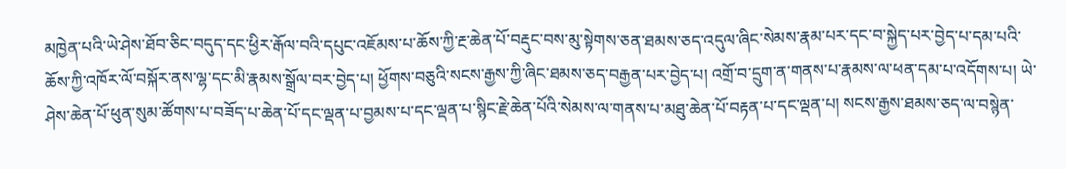མཁྱེན་པའི་ཡེ་ཤེས་ཐོབ་ཅིང་བདུད་དང་ཕྱིར་རྒོལ་བའི་དཔུང་འཇོམས་པ་ཆོས་ཀྱི་རྔ་ཆེན་པོ་བརྡུང་བས་མུ་སྟེགས་ཅན་ཐམས་ཅད་འདུལ་ཞིང་སེམས་རྣམ་པར་དང་བ་སྐྱེད་པར་བྱེད་པ་དམ་པའི་ཆོས་ཀྱི་འཁོར་ལོ་བསྐོར་ནས་ལྷ་དང་མི་རྣམས་སྒྲོལ་བར་བྱེད་པ། ཕྱོགས་བཅུའི་སངས་རྒྱས་ཀྱི་ཞིང་ཐམས་ཅད་བརྒྱན་པར་བྱེད་པ། འགྲོ་བ་དྲུག་ན་གནས་པ་རྣམས་ལ་ཕན་དམ་པ་འདོགས་པ། ཡེ་ཤེས་ཆེན་པོ་ཕུན་སུམ་ཚོགས་པ་བཟོད་པ་ཆེན་པོ་དང་ལྡན་པ་བྱམས་པ་དང་ལྡན་པ་སྙིང་རྗེ་ཆེན་པོའི་སེམས་ལ་གནས་པ་མཐུ་ཆེན་པོ་བརྟན་པ་དང་ལྡན་པ། སངས་རྒྱས་ཐམས་ཅད་ལ་བསྙེན་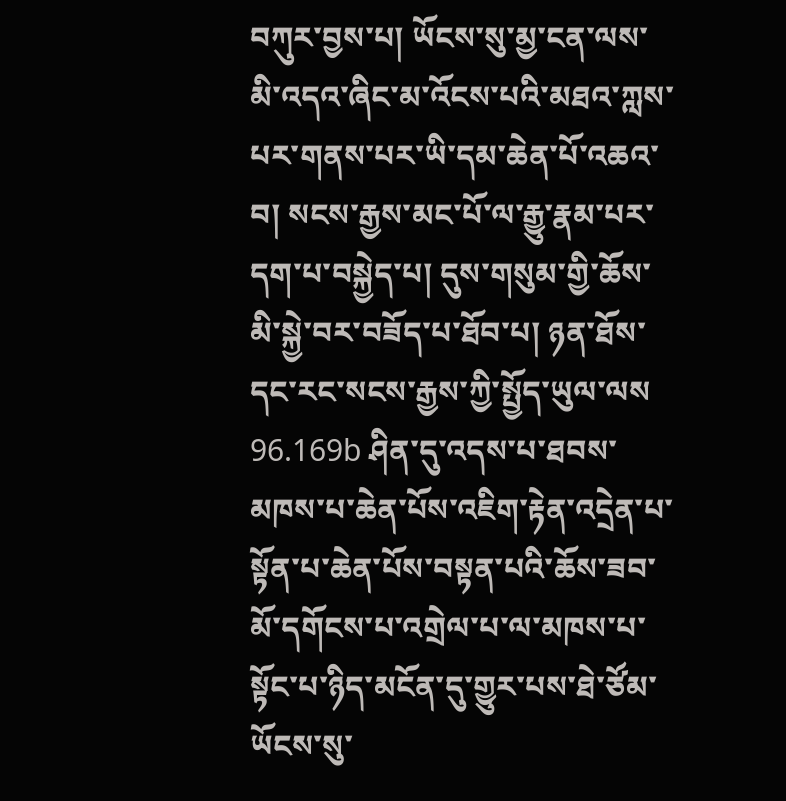བཀུར་བྱས་པ། ཡོངས་སུ་མྱ་ངན་ལས་མི་འདའ་ཞིང་མ་འོངས་པའི་མཐའ་ཀླས་པར་གནས་པར་ཡི་དམ་ཆེན་པོ་འཆའ་བ། སངས་རྒྱས་མང་པོ་ལ་རྒྱུ་རྣམ་པར་དག་པ་བསྐྱེད་པ། དུས་གསུམ་གྱི་ཆོས་མི་སྐྱེ་བར་བཟོད་པ་ཐོབ་པ། ཉན་ཐོས་དང་རང་སངས་རྒྱས་ཀྱི་སྤྱོད་ཡུལ་ལས 96.169b ཤིན་དུ་འདས་པ་ཐབས་མཁས་པ་ཆེན་པོས་འཇིག་རྟེན་འདྲེན་པ་སྟོན་པ་ཆེན་པོས་བསྟན་པའི་ཆོས་ཟབ་མོ་དགོངས་པ་འགྲེལ་པ་ལ་མཁས་པ་སྟོང་པ་ཉིད་མངོན་དུ་གྱུར་པས་ཐེ་ཙོམ་ཡོངས་སུ་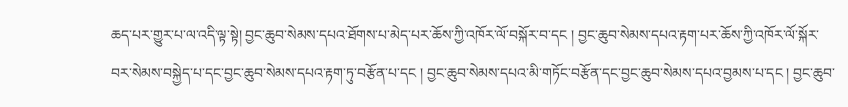ཆད་པར་གྱུར་པ་ལ་འདི་ལྟ་སྟེ། བྱང་ཆུབ་སེམས་དཔའ་ཐོགས་པ་མེད་པར་ཆོས་ཀྱི་འཁོར་ལོ་བསྐོར་བ་དང ། བྱང་ཆུབ་སེམས་དཔའ་རྟག་པར་ཆོས་ཀྱི་འཁོར་ལོ་སྐོར་བར་སེམས་བསྐྱེད་པ་དང་བྱང་ཆུབ་སེམས་དཔའ་རྟག་ཏུ་བརྩོན་པ་དང ། བྱང་ཆུབ་སེམས་དཔའ་མི་གཏོང་བརྩོན་དང་བྱང་ཆུབ་སེམས་དཔའ་བྱམས་པ་དང ། བྱང་ཆུབ་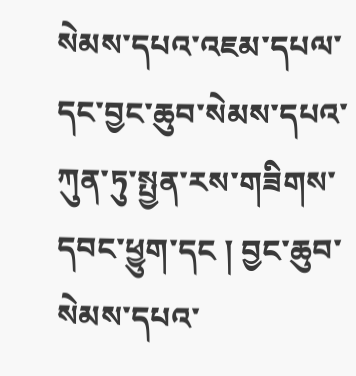སེམས་དཔའ་འཇམ་དཔལ་དང་བྱང་ཆུབ་སེམས་དཔའ་ཀུན་ཏུ་སྤྱན་རས་གཟིགས་དབང་ཕྱུག་དང ། བྱང་ཆུབ་སེམས་དཔའ་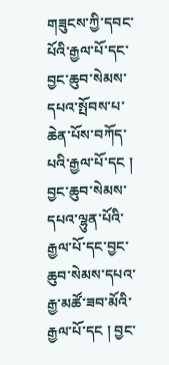གཟུངས་ཀྱི་དབང་པོའི་རྒྱལ་པོ་དང་བྱང་ཆུབ་སེམས་དཔའ་སྤོབས་པ་ཆེན་པོས་བཀོད་པའི་རྒྱལ་པོ་དང ། བྱང་ཆུབ་སེམས་དཔའ་ལྷུན་པོའི་རྒྱལ་པོ་དང་བྱང་ཆུབ་སེམས་དཔའ་རྒྱ་མཚོ་ཟབ་མོའི་རྒྱལ་པོ་དང ། བྱང་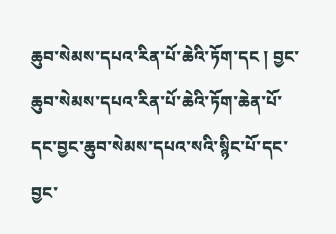ཆུབ་སེམས་དཔའ་རིན་པོ་ཆེའི་ཏོག་དང ། བྱང་ཆུབ་སེམས་དཔའ་རིན་པོ་ཆེའི་ཏོག་ཆེན་པོ་དང་བྱང་ཆུབ་སེམས་དཔའ་སའི་སྙིང་པོ་དང་བྱང་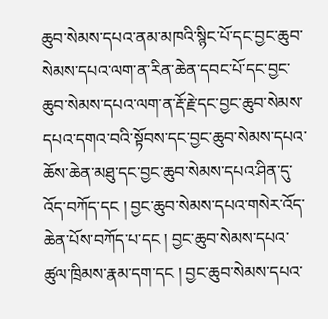ཆུབ་སེམས་དཔའ་ནམ་མཁའི་སྙིང་པོ་དང་བྱང་ཆུབ་སེམས་དཔའ་ལག་ན་རིན་ཆེན་དབང་པོ་དང་བྱང་ཆུབ་སེམས་དཔའ་ལག་ན་རྡོ་རྗེ་དང་བྱང་ཆུབ་སེམས་དཔའ་དགའ་བའི་སྟོབས་དང་བྱང་ཆུབ་སེམས་དཔའ་ཆོས་ཆེན་མཐུ་དང་བྱང་ཆུབ་སེམས་དཔའ་ཤིན་དུ་འོད་བཀོད་དང ། བྱང་ཆུབ་སེམས་དཔའ་གསེར་འོད་ཆེན་པོས་བཀོད་པ་དང ། བྱང་ཆུབ་སེམས་དཔའ་ཚུལ་ཁྲིམས་རྣམ་དག་དང ། བྱང་ཆུབ་སེམས་དཔའ་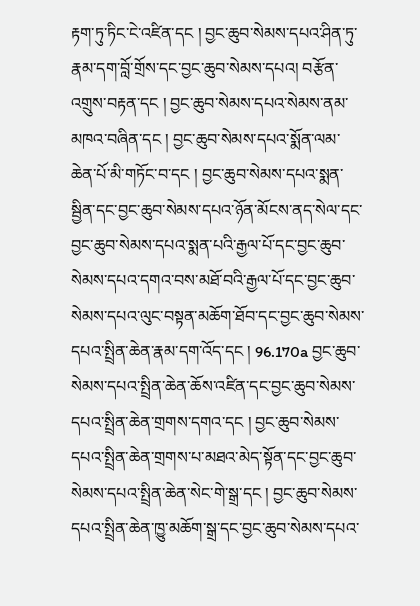རྟག་ཏུ་ཏིང་ངེ་འཛིན་དང ། བྱང་ཆུབ་སེམས་དཔའ་ཤིན་ཏུ་རྣམ་དག་བློ་གྲོས་དང་བྱང་ཆུབ་སེམས་དཔའ། བརྩོན་འགྲུས་བརྟན་དང ། བྱང་ཆུབ་སེམས་དཔའ་སེམས་ནམ་མཁའ་བཞིན་དང ། བྱང་ཆུབ་སེམས་དཔའ་སྨོན་ལམ་ཆེན་པོ་མི་གཏོང་བ་དང ། བྱང་ཆུབ་སེམས་དཔའ་སྨན་སྦྱིན་དང་བྱང་ཆུབ་སེམས་དཔའ་ཉོན་མོངས་ནད་སེལ་དང་བྱང་ཆུབ་སེམས་དཔའ་སྨན་པའི་རྒྱལ་པོ་དང་བྱང་ཆུབ་སེམས་དཔའ་དགའ་བས་མཐོ་བའི་རྒྱལ་པོ་དང་བྱང་ཆུབ་སེམས་དཔའ་ལུང་བསྟན་མཆོག་ཐོབ་དང་བྱང་ཆུབ་སེམས་དཔའ་སྤྲིན་ཆེན་རྣམ་དག་འོད་དང ། 96.170a བྱང་ཆུབ་སེམས་དཔའ་སྤྲིན་ཆེན་ཆོས་འཛིན་དང་བྱང་ཆུབ་སེམས་དཔའ་སྤྲིན་ཆེན་གྲགས་དགའ་དང ། བྱང་ཆུབ་སེམས་དཔའ་སྤྲིན་ཆེན་གྲགས་པ་མཐའ་མེད་སྟོན་དང་བྱང་ཆུབ་སེམས་དཔའ་སྤྲིན་ཆེན་སེང་གེ་སྒྲ་དང ། བྱང་ཆུབ་སེམས་དཔའ་སྤྲིན་ཆེན་ཁྱུ་མཆོག་སྒྲ་དང་བྱང་ཆུབ་སེམས་དཔའ་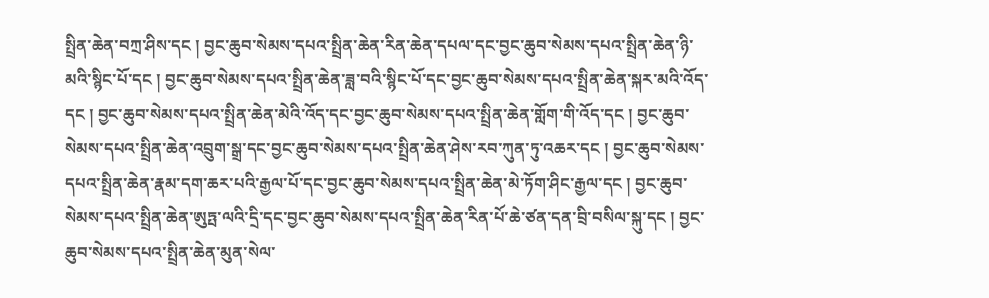སྤྲིན་ཆེན་བཀྲ་ཤིས་དང ། བྱང་ཆུབ་སེམས་དཔའ་སྤྲིན་ཆེན་རིན་ཆེན་དཔལ་དང་བྱང་ཆུབ་སེམས་དཔའ་སྤྲིན་ཆེན་ཉི་མའི་སྙིང་པོ་དང ། བྱང་ཆུབ་སེམས་དཔའ་སྤྲིན་ཆེན་ཟླ་བའི་སྙིང་པོ་དང་བྱང་ཆུབ་སེམས་དཔའ་སྤྲིན་ཆེན་སྐར་མའི་འོད་དང ། བྱང་ཆུབ་སེམས་དཔའ་སྤྲིན་ཆེན་མེའི་འོད་དང་བྱང་ཆུབ་སེམས་དཔའ་སྤྲིན་ཆེན་གློག་གི་འོད་དང ། བྱང་ཆུབ་སེམས་དཔའ་སྤྲིན་ཆེན་འབྲུག་སྒྲ་དང་བྱང་ཆུབ་སེམས་དཔའ་སྤྲིན་ཆེན་ཤེས་རབ་ཀུན་ཏུ་འཆར་དང ། བྱང་ཆུབ་སེམས་དཔའ་སྤྲིན་ཆེན་རྣམ་དག་ཆར་པའི་རྒྱལ་པོ་དང་བྱང་ཆུབ་སེམས་དཔའ་སྤྲིན་ཆེན་མེ་ཏོག་ཤིང་རྒྱལ་དང ། བྱང་ཆུབ་སེམས་དཔའ་སྤྲིན་ཆེན་ཨུཏྤ་ལའི་དྲི་དང་བྱང་ཆུབ་སེམས་དཔའ་སྤྲིན་ཆེན་རིན་པོ་ཆེ་ཙན་དན་བྲི་བསིལ་སྐུ་དང ། བྱང་ཆུབ་སེམས་དཔའ་སྤྲིན་ཆེན་མུན་སེལ་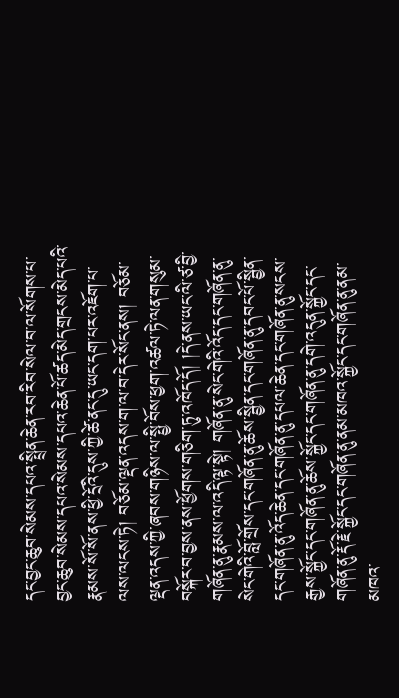དང་བྱང་ཆུབ་སེམས་དཔའ་སྤྲིན་ཆེན་རབ་རིབ་སེལ་བ་ལ་སོགས་པ་བྱང་ཆུབ་སེམས་དཔའ་སེམས་དཔའ་ཆེན་པོ་ཚད་མེད་གྲངས་མེད་པའི་རྣམས་སོ་སོ་ནས་ཕྱི་དྲོའི་དུས་ཀྱི་ཚེ་ནང་དུ་ཡང་དག་པར་འཇོག་པ་ལས་ལངས་ཏེ། བཅོམ་ལྡན་འདས་ག་ལ་བ་དེར་སོང་ནས། བཅོམ་ལྡན་འདས་ཀྱི་ཞབས་གཉིས་ལ་སྤྱི་བོས་ཕྱག་འཚལ་ཏེ་ལན་གསུམ་བསྐོར་བ་བྱས་ནས་ཕྱོགས་གཅིག་ཏུ་འཁོད་དོ། །དེ་ནས་ཡང་ལི་ཙ་བྱི་གཞོན་ནུ་རྣམས་ལ་འདི་ལྟ་སྟེ། གཞོན་ནུ་སེང་གེའི་འོད་དང་གཞོན་ནུ་སེང་གེའི་བློ་གྲོས་དང་གཞོན་ནུ་ཆོས་སྦྱིན་དང་གཞོན་ནུ་དབང་པོ་སྦྱིན་དང་གཞོན་ནུ་འོད་ཆེན་དང་གཞོན་ནུ་དཔལ་ཆེན་དང་གཞོན་ནུ་སངས་རྒྱས་སྐྱོང་དང་གཞོན་ནུ་ཆོས་སྐྱོང་དང་གཞོན་ནུ་དགེ་འདུན་སྐྱོང་དང་གཞོན་ནུ་རྡོ་རྗེ་སྐྱོང་དང་གཞོན་ནུ་ནམ་མཁའ་སྐྱོང་དང་གཞོན་ནུ་ནམ་མཁའ་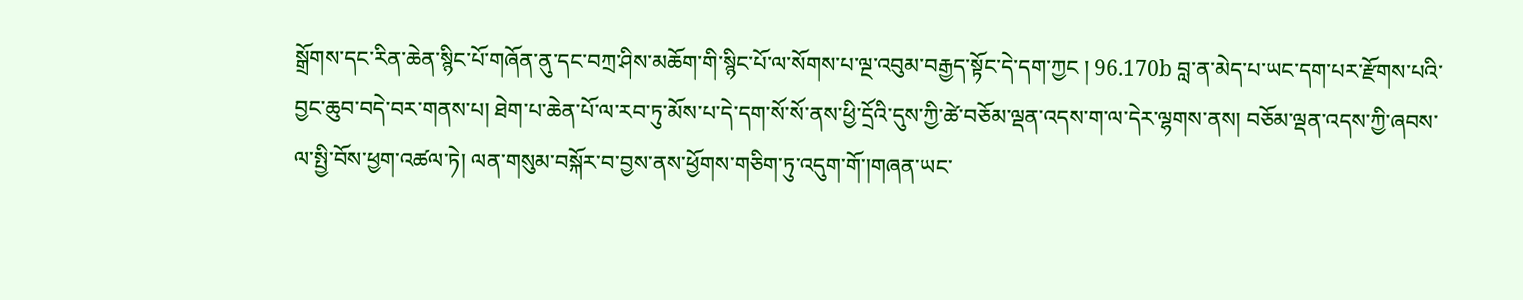སྒྲོགས་དང་རིན་ཆེན་སྙིང་པོ་གཞོན་ནུ་དང་བཀྲ་ཤིས་མཆོག་གི་སྙིང་པོ་ལ་སོགས་པ་ལྔ་འབུམ་བརྒྱད་སྟོང་དེ་དག་ཀྱང ། 96.170b བླ་ན་མེད་པ་ཡང་དག་པར་རྫོགས་པའི་བྱང་ཆུབ་བདེ་བར་གནས་པ། ཐེག་པ་ཆེན་པོ་ལ་རབ་ཏུ་མོས་པ་དེ་དག་སོ་སོ་ནས་ཕྱི་དྲོའི་དུས་ཀྱི་ཚེ་བཅོམ་ལྡན་འདས་ག་ལ་དེར་ལྷགས་ནས། བཅོམ་ལྡན་འདས་ཀྱི་ཞབས་ལ་སྤྱི་བོས་ཕྱག་འཚལ་ཏེ། ལན་གསུམ་བསྐོར་བ་བྱས་ནས་ཕྱོགས་གཅིག་ཏུ་འདུག་གོ་།གཞན་ཡང་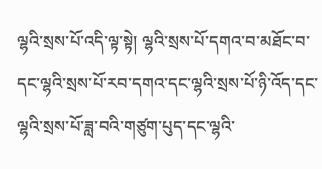ལྷའི་སྲས་པོ་འདི་ལྟ་སྟེ། ལྷའི་སྲས་པོ་དགའ་བ་མཐོང་བ་དང་ལྷའི་སྲས་པོ་རབ་དགའ་དང་ལྷའི་སྲས་པོ་ཉི་འོད་དང་ལྷའི་སྲས་པོ་ཟླ་བའི་གཙུག་པུད་དང་ལྷའི་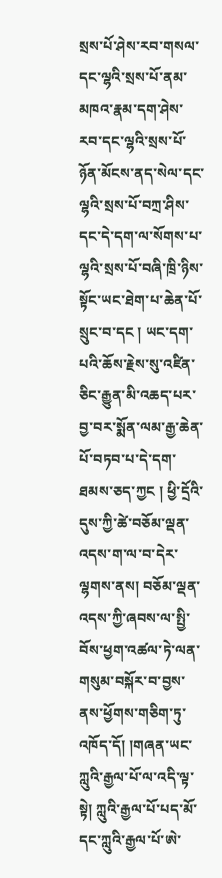སྲས་པོ་ཤེས་རབ་གསལ་དང་ལྷའི་སྲས་པོ་ནམ་མཁའ་རྣམ་དག་ཤེས་རབ་དང་ལྷའི་སྲས་པོ་ཉོན་མོངས་ནད་སེལ་དང་ལྷའི་སྲས་པོ་བཀྲ་ཤིས་དང་དེ་དག་ལ་སོགས་པ་ལྷའི་སྲས་པོ་བཞི་ཁྲི་ཉིས་སྟོང་ཡང་ཐེག་པ་ཆེན་པོ་སྲུང་བ་དང ། ཡང་དག་པའི་ཆོས་རྗེས་སུ་འཛིན་ཅིང་རྒྱུན་མི་འཆད་པར་བྱ་བར་སྨོན་ལམ་རྒྱ་ཆེན་པོ་བཏབ་པ་དེ་དག་ཐམས་ཅད་ཀྱང ། ཕྱི་དྲོའི་དུས་ཀྱི་ཚེ་བཅོམ་ལྡན་འདས་ག་ལ་བ་དེར་ལྷགས་ནས། བཅོམ་ལྡན་འདས་ཀྱི་ཞབས་ལ་སྤྱི་བོས་ཕྱག་འཚལ་ཏེ་ལན་གསུམ་བསྐོར་བ་བྱས་ནས་ཕྱོགས་གཅིག་ཏུ་འཁོད་དོ། །གཞན་ཡང་ཀླུའི་རྒྱལ་པོ་ལ་འདི་ལྟ་སྟེ། ཀླུའི་རྒྱལ་པོ་པད་མོ་དང་ཀླུའི་རྒྱལ་པོ་ཨེ་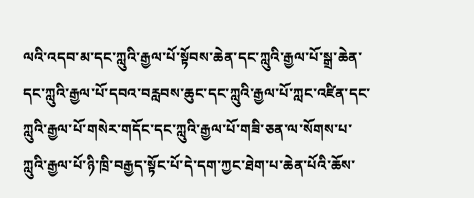ལའི་འདབ་མ་དང་ཀླུའི་རྒྱལ་པོ་སྟོབས་ཆེན་དང་ཀླུའི་རྒྱལ་པོ་སྒྲ་ཆེན་དང་ཀླུའི་རྒྱལ་པོ་དབའ་བརླབས་ཆུང་དང་ཀླུའི་རྒྱལ་པོ་ཀླང་འཛིན་དང་ཀླུའི་རྒྱལ་པོ་གསེར་གདོང་དང་ཀླུའི་རྒྱལ་པོ་གཟི་ཅན་ལ་སོགས་པ་ཀླུའི་རྒྱལ་པོ་ཉི་ཁྲི་བརྒྱད་སྟོང་པོ་དེ་དག་ཀྱང་ཐེག་པ་ཆེན་པོའི་ཆོས་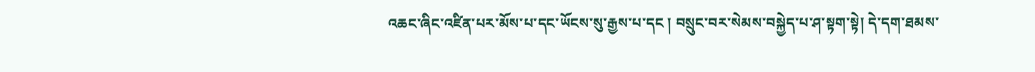འཆང་ཞིང་འཛིན་པར་མོས་པ་དང་ཡོངས་སུ་རྒྱས་པ་དང ། བསྲུང་བར་སེམས་བསྐྱེད་པ་ཤ་སྟག་སྟེ། དེ་དག་ཐམས་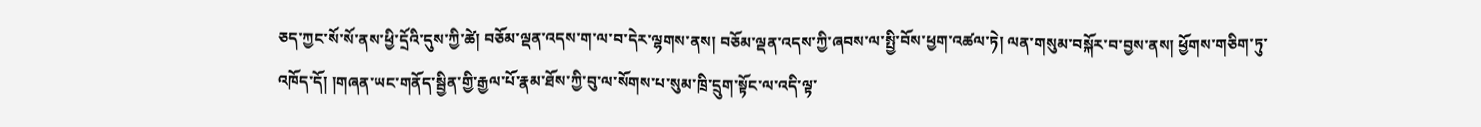ཅད་ཀྱང་སོ་སོ་ནས་ཕྱི་དྲོའི་དུས་ཀྱི་ཚེ། བཅོམ་ལྡན་འདས་ག་ལ་བ་དེར་ལྷགས་ནས། བཅོམ་ལྡན་འདས་ཀྱི་ཞབས་ལ་སྤྱི་བོས་ཕྱག་འཚལ་ཏེ། ལན་གསུམ་བསྐོར་བ་བྱས་ནས། ཕྱོགས་གཅིག་ཏུ་འཁོད་དོ། །གཞན་ཡང་གནོད་སྦྱིན་གྱི་རྒྱལ་པོ་རྣམ་ཐོས་ཀྱི་བུ་ལ་སོགས་པ་སུམ་ཁྲི་དྲུག་སྟོང་ལ་འདི་ལྟ་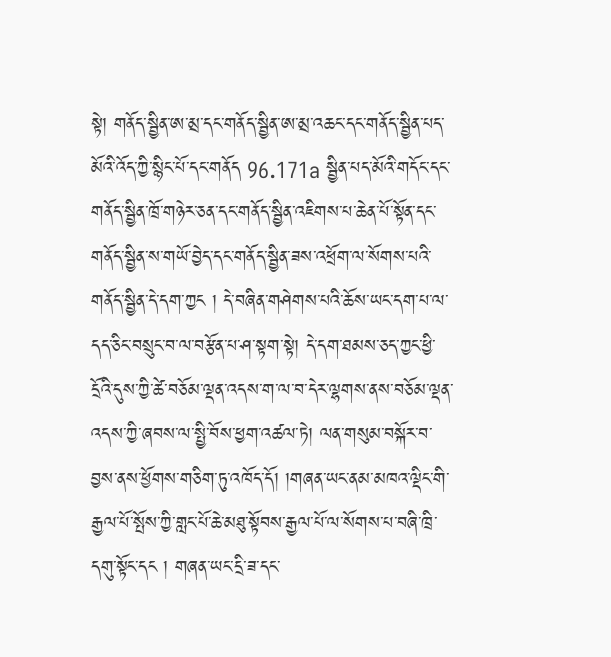སྟེ། གནོད་སྦྱིན་ཨ་མྲ་དང་གནོད་སྦྱིན་ཨ་མྲ་འཆང་དང་གནོད་སྦྱིན་པད་མོའི་འོད་ཀྱི་སྙིང་པོ་དང་གནོད 96.171a སྦྱིན་པད་མོའི་གདོང་དང་གནོད་སྦྱིན་ཁྲོ་གཉེར་ཅན་དང་གནོད་སྦྱིན་འཇིགས་པ་ཆེན་པོ་སྟོན་དང་གནོད་སྦྱིན་ས་གཡོ་བྱེད་དང་གནོད་སྦྱིན་ཟས་འཕྲོག་ལ་སོགས་པའི་གནོད་སྦྱིན་དེ་དག་ཀྱང ། དེ་བཞིན་གཤེགས་པའི་ཆོས་ཡང་དག་པ་ལ་དད་ཅིང་བསྲུང་བ་ལ་བརྩོན་པ་ཤ་སྟག་སྟེ། དེ་དག་ཐམས་ཅད་ཀྱང་ཕྱི་དྲོའི་དུས་ཀྱི་ཚེ་བཅོམ་ལྡན་འདས་ག་ལ་བ་དེར་ལྷགས་ནས་བཅོམ་ལྡན་འདས་ཀྱི་ཞབས་ལ་སྤྱི་བོས་ཕྱག་འཚལ་ཏེ། ལན་གསུམ་བསྐོར་བ་བྱས་ནས་ཕྱོགས་གཅིག་ཏུ་འཁོད་དོ། །གཞན་ཡང་ནམ་མཁའ་ལྡིང་གི་རྒྱལ་པོ་སྤོས་ཀྱི་གླང་པོ་ཆེ་མཐུ་སྟོབས་རྒྱལ་པོ་ལ་སོགས་པ་བཞི་ཁྲི་དགུ་སྟོང་དང ། གཞན་ཡང་དྲི་ཟ་དང་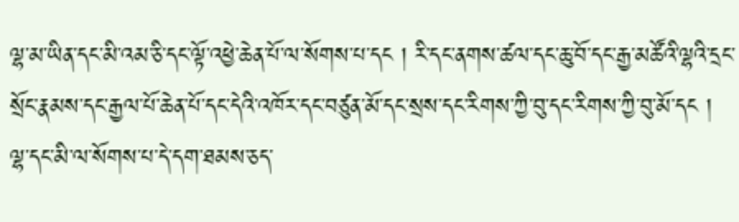ལྷ་མ་ཡིན་དང་མི་འམ་ཅི་དང་ལྟོ་འཕྱེ་ཆེན་པོ་ལ་སོགས་པ་དང ། རི་དང་ནགས་ཚལ་དང་ཆུ་བོ་དང་རྒྱ་མཚོའི་ལྷའི་དྲང་སྲོང་རྣམས་དང་རྒྱལ་པོ་ཆེན་པོ་དང་དེའི་འཁོར་དང་བཙུན་མོ་དང་སྲས་དང་རིགས་ཀྱི་བུ་དང་རིགས་ཀྱི་བུ་མོ་དང ། ལྷ་དང་མི་ལ་སོགས་པ་དེ་དག་ཐམས་ཅད་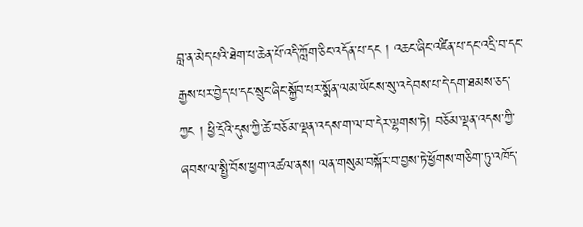བླ་ན་མེད་པའི་ཐེག་པ་ཆེན་པོ་འདི་ཀློག་ཅིང་འདོན་པ་དང ། འཆང་ཞིང་འཛིན་པ་དང་འདྲི་བ་དང་རྒྱས་པར་བྱེད་པ་དང་སྲུང་ཞིང་སྐྱོབ་པར་སྨོན་ལམ་ཡོངས་སུ་འདེབས་པ་དེ་དག་ཐམས་ཅད་ཀྱང ། ཕྱི་དྲོའི་དུས་ཀྱི་ཚེ་བཅོམ་ལྡན་འདས་ག་ལ་བ་དེར་ལྷགས་ཏེ། བཅོམ་ལྡན་འདས་ཀྱི་ཞབས་ལ་སྤྱི་བོས་ཕྱག་འཚལ་ནས། ལན་གསུམ་བསྐོར་བ་བྱས་ཏེ་ཕྱོགས་གཅིག་ཏུ་འཁོད་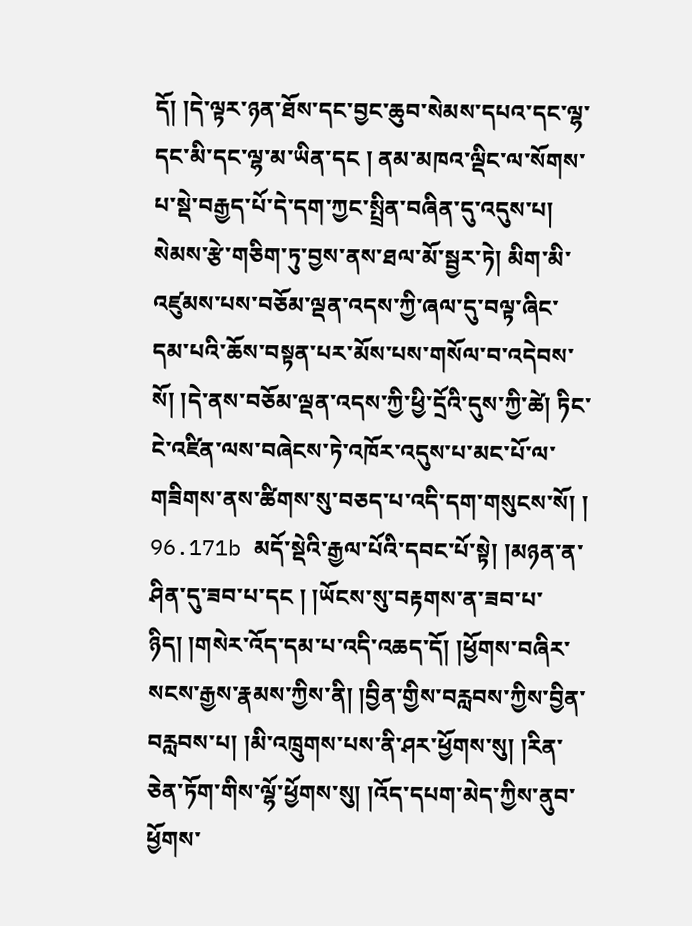དོ། །དེ་ལྟར་ཉན་ཐོས་དང་བྱང་ཆུབ་སེམས་དཔའ་དང་ལྷ་དང་མི་དང་ལྷ་མ་ཡིན་དང ། ནམ་མཁའ་ལྡིང་ལ་སོགས་པ་སྡེ་བརྒྱད་པོ་དེ་དག་ཀྱང་སྤྲིན་བཞིན་དུ་འདུས་པ། སེམས་རྩེ་གཅིག་ཏུ་བྱས་ནས་ཐལ་མོ་སྦྱར་ཏེ། མིག་མི་འཛུམས་པས་བཅོམ་ལྡན་འདས་ཀྱི་ཞལ་དུ་བལྟ་ཞིང་དམ་པའི་ཆོས་བསྟན་པར་མོས་པས་གསོལ་བ་འདེབས་སོ། །དེ་ནས་བཅོམ་ལྡན་འདས་ཀྱི་ཕྱི་དྲོའི་དུས་ཀྱི་ཚེ། ཏིང་ངེ་འཛིན་ལས་བཞེངས་ཏེ་འཁོར་འདུས་པ་མང་པོ་ལ་གཟིགས་ནས་ཚིགས་སུ་བཅད་པ་འདི་དག་གསུངས་སོ། ། 96.171b མདོ་སྡེའི་རྒྱལ་པོའི་དབང་པོ་སྟེ། །མཉན་ན་ཤིན་དུ་ཟབ་པ་དང ། །ཡོངས་སུ་བརྟགས་ན་ཟབ་པ་ཉིད། །གསེར་འོད་དམ་པ་འདི་འཆད་དོ། །ཕྱོགས་བཞིར་སངས་རྒྱས་རྣམས་ཀྱིས་ནི། །བྱིན་གྱིས་བརླབས་ཀྱིས་བྱིན་བརླབས་པ། །མི་འཁྲུགས་པས་ནི་ཤར་ཕྱོགས་སུ། །རིན་ཅེན་ཏོག་གིས་ལྷོ་ཕྱོགས་སུ། །འོད་དཔག་མེད་ཀྱིས་ནུབ་ཕྱོགས་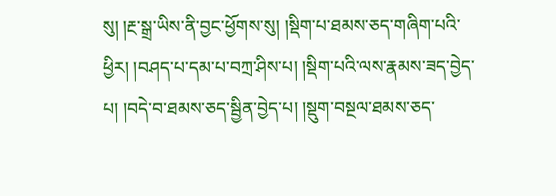སུ། །རྔ་སྒྲ་ཡིས་ནི་བྱང་ཕྱོགས་སུ། །སྡིག་པ་ཐམས་ཅད་གཞིག་པའི་ཕྱིར། །བཤད་པ་དམ་པ་བཀྲ་ཤིས་པ། །སྡིག་པའི་ལས་རྣམས་ཟད་བྱེད་པ། །བདེ་བ་ཐམས་ཅད་སྦྱིན་བྱེད་པ། །སྡུག་བསྔལ་ཐམས་ཅད་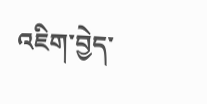འཇིག་བྱེད་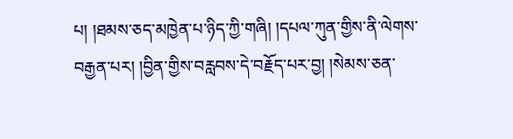པ། །ཐམས་ཅད་མཁྱེན་པ་ཉིད་ཀྱི་གཞི། །དཔལ་ཀུན་གྱིས་ནི་ལེགས་བརྒྱན་པར། །བྱིན་གྱིས་བརླབས་དེ་བརྗོད་པར་བྱ། །སེམས་ཅན་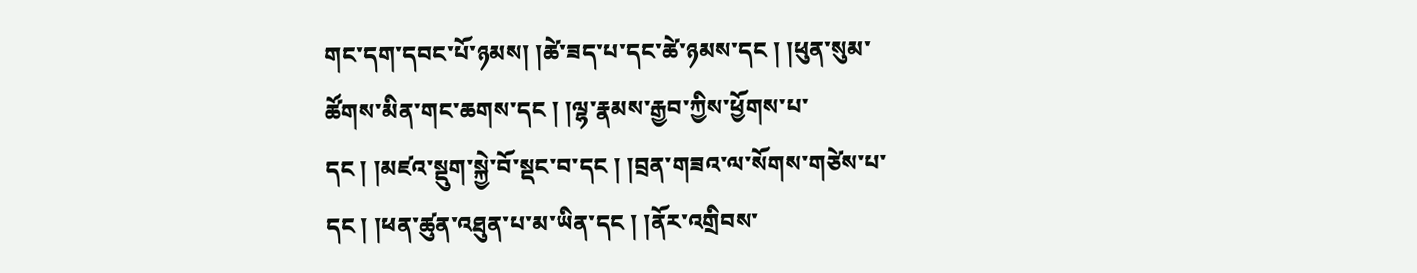གང་དག་དབང་པོ་ཉམས། །ཚེ་ཟད་པ་དང་ཚེ་ཉམས་དང ། །ཕུན་སུམ་ཚོགས་མིན་གང་ཆགས་དང ། །ལྷ་རྣམས་རྒྱབ་ཀྱིས་ཕྱོགས་པ་དང ། །མཛའ་སྡུག་སྐྱེ་བོ་སྡང་བ་དང ། །བྲན་གཟའ་ལ་སོགས་གཙེས་པ་དང ། །ཕན་ཚུན་འཐུན་པ་མ་ཡིན་དང ། །ནོར་འགྲིབས་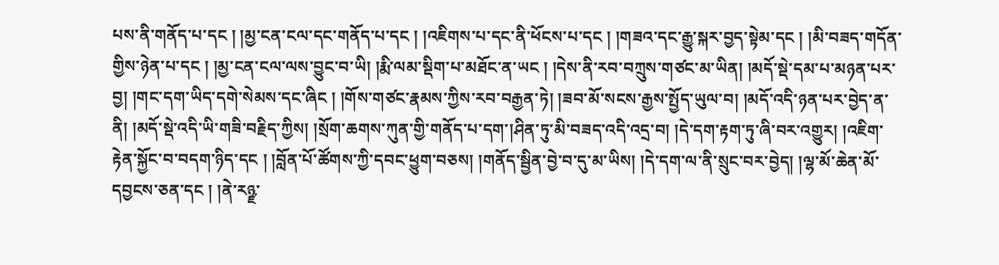པས་ནི་གནོད་པ་དང ། །མྱ་ངན་ངལ་དང་གནོད་པ་དང ། །འཇིགས་པ་དང་ནི་ཕོངས་པ་དང ། །གཟའ་དང་རྒྱུ་སྐར་བྱད་སྟེམ་དང ། །མི་བཟད་གདོན་གྱིས་ཉེན་པ་དང ། །མྱ་ངན་ངལ་ལས་བྱུང་བ་ཡི། །རྨི་ལམ་སྡིག་པ་མཐོང་ན་ཡང ། །དེས་ནི་རབ་བཀྲུས་གཙང་མ་ཡིན། །མདོ་སྡེ་དམ་པ་མཉན་པར་བྱ། །གང་དག་ཡིད་དགེ་སེམས་དང་ཞིང ། །གོས་གཙང་རྣམས་ཀྱིས་རབ་བརྒྱན་ཏེ། །ཟབ་མོ་སངས་རྒྱས་སྤྱོད་ཡུལ་བ། །མདོ་འདི་ཉན་པར་བྱེད་ན་ནི། །མདོ་སྡེ་འདི་ཡི་གཟི་བརྗིད་ཀྱིས། །སྲོག་ཆགས་ཀུན་གྱི་གནོད་པ་དག་།ཤིན་ཏུ་མི་བཟད་འདི་འདྲ་བ། །དེ་དག་རྟག་ཏུ་ཞི་བར་འགྱུར། །འཇིག་རྟེན་སྐྱོང་བ་བདག་ཉིད་དང ། །བློན་པོ་ཚོགས་ཀྱི་དབང་ཕྱུག་བཅས། །གནོད་སྦྱིན་བྱེ་བ་དུ་མ་ཡིས། །དེ་དག་ལ་ནི་སྲུང་བར་བྱེད། །ལྷ་མོ་ཆེན་མོ་དབྱངས་ཅན་དང ། །ནེ་རཉྫ་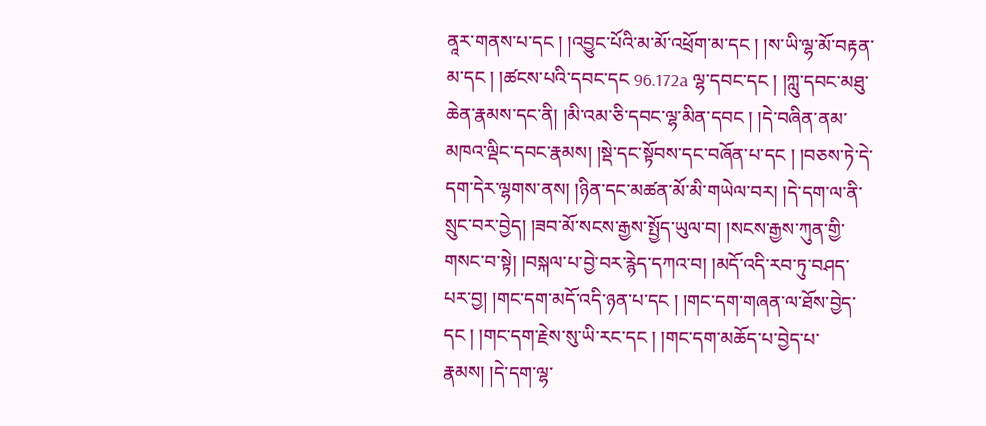ནཱར་གནས་པ་དང ། །འབྱུང་པོའི་མ་མོ་འཕྲོག་མ་དང ། །ས་ཡི་ལྷ་མོ་བརྟན་མ་དང ། །ཚངས་པའི་དབང་དང 96.172a ལྷ་དབང་དང ། །ཀླུ་དབང་མཐུ་ཆེན་རྣམས་དང་ནི། །མི་འམ་ཅི་དབང་ལྷ་མིན་དབང ། །དེ་བཞིན་ནམ་མཁའ་ལྡིང་དབང་རྣམས། །སྡེ་དང་སྟོབས་དང་བཞོན་པ་དང ། །བཅས་ཏེ་དེ་དག་དེར་ལྷགས་ནས། །ཉིན་དང་མཚན་མོ་མི་གཡེལ་བར། །དེ་དག་ལ་ནི་སྲུང་བར་བྱེད། །ཟབ་མོ་སངས་རྒྱས་སྤྱོད་ཡུལ་བ། །སངས་རྒྱས་ཀུན་གྱི་གསང་བ་སྟེ། །བསྐལ་པ་བྱེ་བར་རྙེད་དཀའ་བ། །མདོ་འདི་རབ་ཏུ་བཤད་པར་བྱ། །གང་དག་མདོ་འདི་ཉན་པ་དང ། །གང་དག་གཞན་ལ་ཐོས་བྱེད་དང ། །གང་དག་རྗེས་སུ་ཡི་རང་དང ། །གང་དག་མཆོད་པ་བྱེད་པ་རྣམས། །དེ་དག་ལྷ་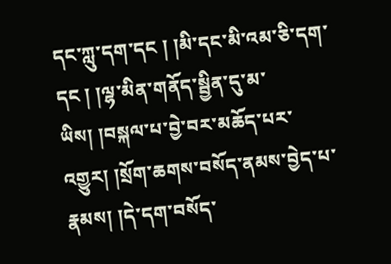དང་ཀླུ་དག་དང ། །མི་དང་མི་འམ་ཅི་དག་དང ། །ལྷ་མིན་གནོད་སྦྱིན་དུ་མ་ཡིས། །བསྐལ་པ་བྱེ་བར་མཆོད་པར་འགྱུར། །སྲོག་ཆགས་བསོད་ནམས་བྱེད་པ་རྣམས། །དེ་དག་བསོད་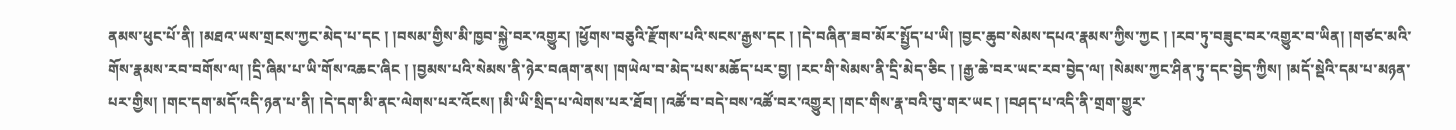ནམས་ཕུང་པོ་ནི། །མཐའ་ཡས་གྲངས་ཀྱང་མེད་པ་དང ། །བསམ་གྱིས་མི་ཁྱབ་སྐྱེ་བར་འགྱུར། །ཕྱོགས་བཅུའི་རྫོགས་པའི་སངས་རྒྱས་དང ། །དེ་བཞིན་ཟབ་མོར་སྤྱོད་པ་ཡི། །བྱང་ཆུབ་སེམས་དཔའ་རྣམས་ཀྱིས་ཀྱང ། །རབ་ཏུ་བཟུང་བར་འགྱུར་བ་ཡིན། །གཙང་མའི་གོས་རྣམས་རབ་བགོས་ལ། །དྲི་ཞིམ་པ་ཡི་གོས་འཆང་ཞིང ། །བྱམས་པའི་སེམས་ནི་ཉེར་བཞག་ནས། །གཡེལ་བ་མེད་པས་མཆོད་པར་བྱ། །རང་གི་སེམས་ནི་དྲི་མེད་ཅིང ། །རྒྱ་ཆེ་བར་ཡང་རབ་བྱེད་ལ། །སེམས་ཀྱང་ཤིན་ཏུ་དང་བྱེད་ཀྱིས། །མདོ་སྡེའི་དམ་པ་མཉན་པར་གྱིས། །གང་དག་མདོ་འདི་ཉན་པ་ནི། །དེ་དག་མི་ནང་ལེགས་པར་འོངས། །མི་ཡི་སྲིད་པ་ལེགས་པར་ཐོབ། །འཚོ་བ་བདེ་བས་འཚོ་བར་འགྱུར། །གང་གིས་རྣ་བའི་བུ་གར་ཡང ། །བཤད་པ་འདི་ནི་གྲག་གྱུར་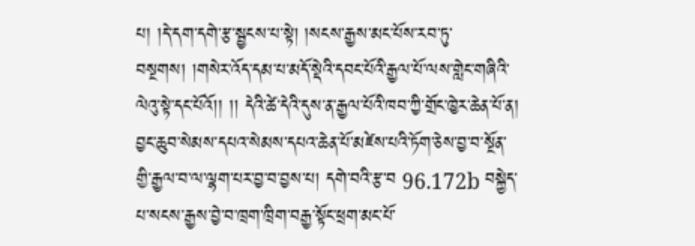པ། །དེ་དག་དགེ་རྩ་སྦྱངས་པ་སྟེ། །སངས་རྒྱས་མང་པོས་རབ་ཏུ་བསྔགས། །གསེར་འོད་དམ་པ་མདོ་སྡེའི་དབང་པོའི་རྒྱལ་པོ་ལས་གླེང་གཞིའི་ལེའུ་སྟེ་དང་པོའོ།། །། དེའི་ཚེ་དེའི་དུས་ན་རྒྱལ་པོའི་ཁབ་ཀྱི་གྲོང་ཁྱེར་ཆེན་པོ་ན། བྱང་ཆུབ་སེམས་དཔའ་སེམས་དཔའ་ཆེན་པོ་མཛེས་པའི་ཏོག་ཅེས་བྱ་བ་སྔོན་གྱི་རྒྱལ་བ་ལ་ལྷག་པར་བྱ་བ་བྱས་པ། དགེ་བའི་རྩ་བ 96.172b བསྐྱེད་པ་སངས་རྒྱས་བྱེ་བ་ཁྲག་ཁྲིག་བརྒྱ་སྟོང་ཕྲག་མང་པོ་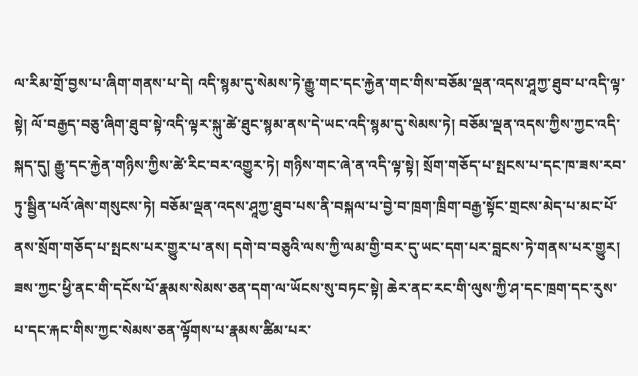ལ་རིམ་གྲོ་བྱས་པ་ཞིག་གནས་པ་དེ། འདི་སྙམ་དུ་སེམས་ཏེ་རྒྱུ་གང་དང་རྐྱེན་གང་གིས་བཅོམ་ལྡན་འདས་ཤཱཀྱ་ཐུབ་པ་འདི་ལྟ་སྟེ། ལོ་བརྒྱད་བཅུ་ཞིག་ཐུབ་སྟེ་འདི་ལྟར་སྐུ་ཚེ་ཐུང་སྙམ་ནས་དེ་ཡང་འདི་སྙམ་དུ་སེམས་ཏེ། བཅོམ་ལྡན་འདས་ཀྱིས་ཀྱང་འདི་སྐད་དུ། རྒྱུ་དང་རྐྱེན་གཉིས་ཀྱིས་ཚེ་རིང་བར་འགྱུར་ཏེ། གཉིས་གང་ཞེ་ན་འདི་ལྟ་སྟེ། སྲོག་གཅོད་པ་སྤངས་པ་དང་ཁ་ཟས་རབ་ཏུ་སྦྱིན་པའོ་ཞེས་གསུངས་ཏེ། བཅོམ་ལྡན་འདས་ཤཱཀྱ་ཐུབ་པས་ནི་བསྐལ་པ་བྱེ་བ་ཁྲག་ཁྲིག་བརྒྱ་སྟོང་གྲངས་མེད་པ་མང་པོ་ནས་སྲོག་གཅོད་པ་སྤངས་པར་གྱུར་པ་ནས། དགེ་བ་བཅུའི་ལས་ཀྱི་ལམ་གྱི་བར་དུ་ཡང་དག་པར་བླངས་ཏེ་གནས་པར་གྱུར། ཟས་ཀྱང་ཕྱི་ནང་གི་དངོས་པོ་རྣམས་སེམས་ཅན་དག་ལ་ཡོངས་སུ་བཏང་སྟེ། ཆེར་ནང་རང་གི་ལུས་ཀྱི་ཤ་དང་ཁྲག་དང་རུས་པ་དང་རྐང་གིས་ཀྱང་སེམས་ཅན་ལྟོགས་པ་རྣམས་ཚིམ་པར་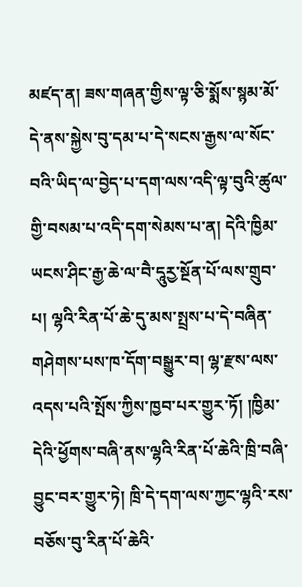མཛད་ན། ཟས་གཞན་གྱིས་ལྟ་ཅི་སྨོས་སྙམ་མོ་དེ་ནས་སྐྱེས་བུ་དམ་པ་དེ་སངས་རྒྱས་ལ་སོང་བའི་ཡིད་ལ་བྱེད་པ་དག་ལས་འདི་ལྟ་བུའི་ཚུལ་གྱི་བསམ་པ་འདི་དག་སེམས་པ་ན། དེའི་ཁྱིམ་ཡངས་ཤིང་རྒྱ་ཆེ་ལ་བཻ་དཱུརྱ་སྔོན་པོ་ལས་གྲུབ་པ། ལྷའི་རིན་པོ་ཆེ་དུ་མས་སྤྲས་པ་དེ་བཞིན་གཤེགས་པས་ཁ་དོག་བསྒྱུར་བ། ལྷ་རྫས་ལས་འདས་པའི་སྤོས་ཀྱིས་ཁྱབ་པར་གྱུར་ཏོ། །ཁྱིམ་དེའི་ཕྱོགས་བཞི་ནས་ལྷའི་རིན་པོ་ཆེའི་ཁྲི་བཞི་བྱུང་བར་གྱུར་ཏེ། ཁྲི་དེ་དག་ལས་ཀྱང་ལྷའི་རས་བཅོས་བུ་རིན་པོ་ཆེའི་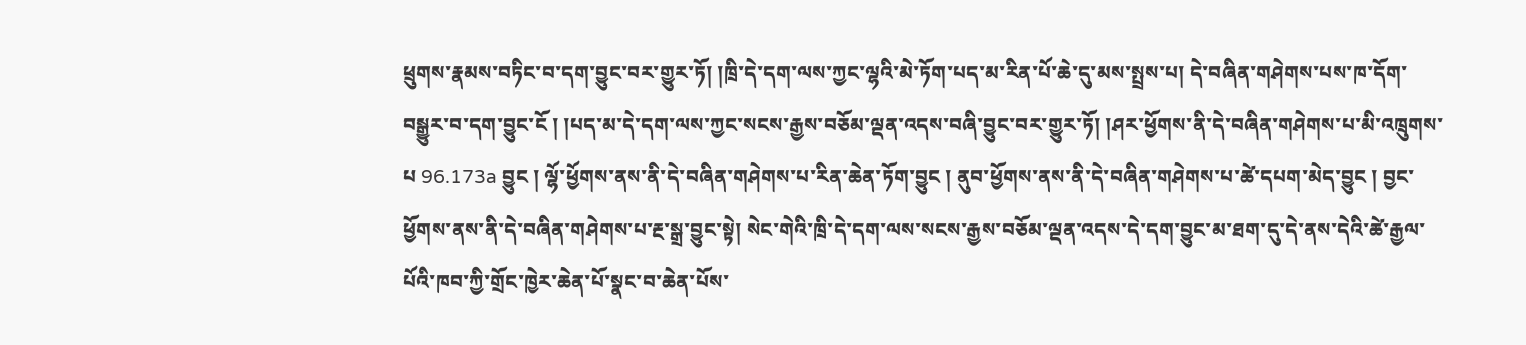ཕྲུགས་རྣམས་བཏིང་བ་དག་བྱུང་བར་གྱུར་ཏོ། །ཁྲི་དེ་དག་ལས་ཀྱང་ལྷའི་མེ་ཏོག་པད་མ་རིན་པོ་ཆེ་དུ་མས་སྤྲས་པ། དེ་བཞིན་གཤེགས་པས་ཁ་དོག་བསྒྱུར་བ་དག་བྱུང་ངོ ། །པད་མ་དེ་དག་ལས་ཀྱང་སངས་རྒྱས་བཅོམ་ལྡན་འདས་བཞི་བྱུང་བར་གྱུར་ཏོ། །ཤར་ཕྱོགས་ནི་དེ་བཞིན་གཤེགས་པ་མི་འཁྲུགས་པ 96.173a བྱུང ། ལྷོ་ཕྱོགས་ནས་ནི་དེ་བཞིན་གཤེགས་པ་རིན་ཆེན་ཏོག་བྱུང ། ནུབ་ཕྱོགས་ནས་ནི་དེ་བཞིན་གཤེགས་པ་ཚེ་དཔག་མེད་བྱུང ། བྱང་ཕྱོགས་ནས་ནི་དེ་བཞིན་གཤེགས་པ་རྔ་སྒྲ་བྱུང་སྟེ། སེང་གེའི་ཁྲི་དེ་དག་ལས་སངས་རྒྱས་བཅོམ་ལྡན་འདས་དེ་དག་བྱུང་མ་ཐག་དུ་དེ་ནས་དེའི་ཚེ་རྒྱལ་པོའི་ཁབ་ཀྱི་གྲོང་ཁྱེར་ཆེན་པོ་སྣང་བ་ཆེན་པོས་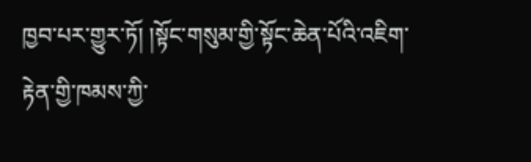ཁྱབ་པར་གྱུར་ཏོ། །སྟོང་གསུམ་གྱི་སྟོང་ཆེན་པོའི་འཇིག་རྟེན་གྱི་ཁམས་ཀྱི་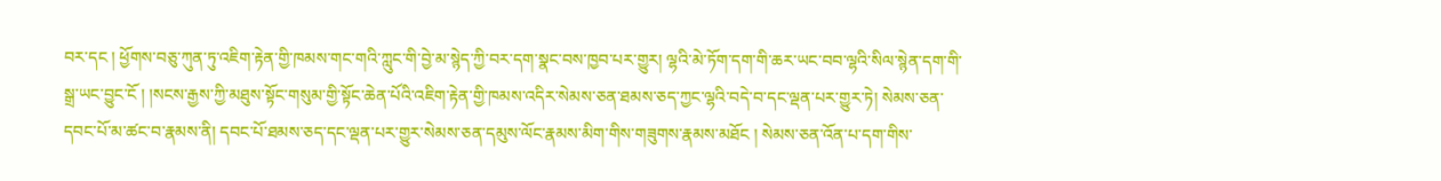བར་དང ། ཕྱོགས་བཅུ་ཀུན་ཏུ་འཇིག་རྟེན་གྱི་ཁམས་གང་གའི་ཀླུང་གི་བྱེ་མ་སྙེད་ཀྱི་བར་དག་སྣང་བས་ཁྱབ་པར་གྱུར། ལྷའི་མེ་ཏོག་དག་གི་ཆར་ཡང་བབ་ལྷའི་སིལ་སྙེན་དག་གི་སྒྲ་ཡང་བྱུང་ངོ ། །སངས་རྒྱས་ཀྱི་མཐུས་སྟོང་གསུམ་གྱི་སྟོང་ཆེན་པོའི་འཇིག་རྟེན་གྱི་ཁམས་འདིར་སེམས་ཅན་ཐམས་ཅད་ཀྱང་ལྷའི་བདེ་བ་དང་ལྡན་པར་གྱུར་ཏེ། སེམས་ཅན་དབང་པོ་མ་ཚང་བ་རྣམས་ནི། དབང་པོ་ཐམས་ཅད་དང་ལྡན་པར་གྱུར་སེམས་ཅན་དམུས་ལོང་རྣམས་མིག་གིས་གཟུགས་རྣམས་མཐོང ། སེམས་ཅན་འོན་པ་དག་གིས་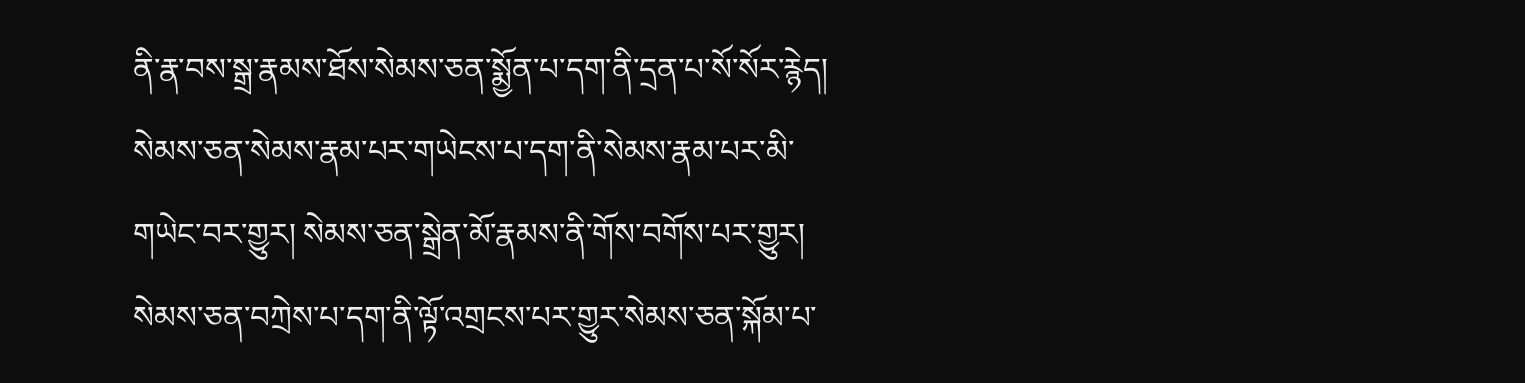ནི་རྣ་བས་སྒྲ་རྣམས་ཐོས་སེམས་ཅན་སྨྱོན་པ་དག་ནི་དྲན་པ་སོ་སོར་རྙེད། སེམས་ཅན་སེམས་རྣམ་པར་གཡེངས་པ་དག་ནི་སེམས་རྣམ་པར་མི་གཡེང་བར་གྱུར། སེམས་ཅན་སྒྲེན་མོ་རྣམས་ནི་གོས་བགོས་པར་གྱུར། སེམས་ཅན་བཀྲེས་པ་དག་ནི་ལྟོ་འགྲངས་པར་གྱུར་སེམས་ཅན་སྐོམ་པ་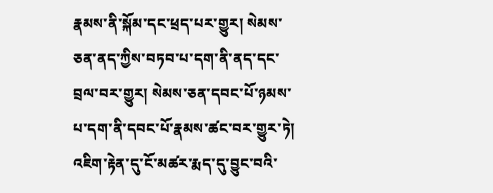རྣམས་ནི་སྐོམ་དང་ཕྲད་པར་གྱུར། སེམས་ཅན་ནད་ཀྱིས་བཏབ་པ་དག་ནི་ནད་དང་བྲལ་བར་གྱུར། སེམས་ཅན་དབང་པོ་ཉམས་པ་དག་ནི་དབང་པོ་རྣམས་ཚང་བར་གྱུར་ཏེ། འཇིག་རྟེན་དུ་ངོ་མཚར་རྨད་དུ་བྱུང་བའི་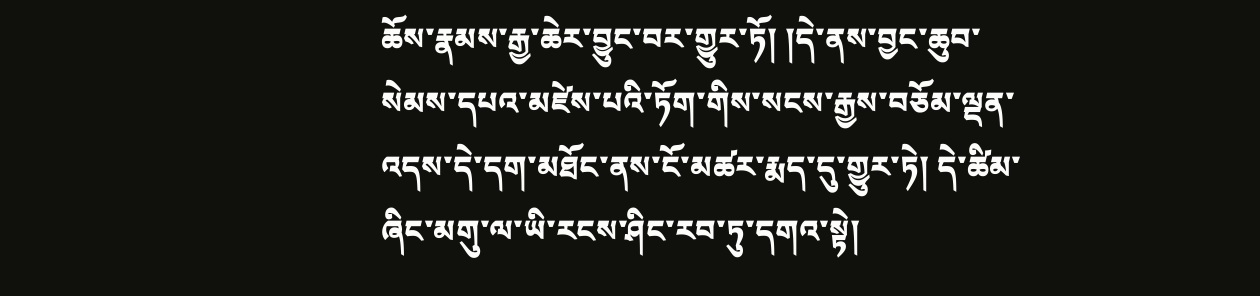ཆོས་རྣམས་རྒྱ་ཆེར་བྱུང་བར་གྱུར་ཏོ། །དེ་ནས་བྱང་ཆུབ་སེམས་དཔའ་མཛེས་པའི་ཏོག་གིས་སངས་རྒྱས་བཅོམ་ལྡན་འདས་དེ་དག་མཐོང་ནས་ངོ་མཚར་རྨད་དུ་གྱུར་ཏེ། དེ་ཚིམ་ཞིང་མགུ་ལ་ཡི་རངས་ཤིང་རབ་ཏུ་དགའ་སྟེ།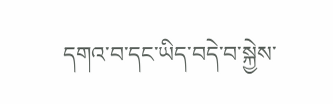དགའ་བ་དང་ཡིད་བདེ་བ་སྐྱེས་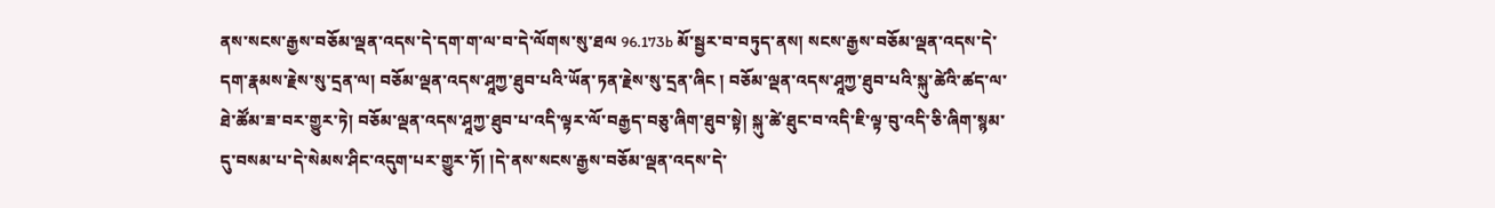ནས་སངས་རྒྱས་བཅོམ་ལྡན་འདས་དེ་དག་ག་ལ་བ་དེ་ལོགས་སུ་ཐལ 96.173b མོ་སྦྱར་བ་བཏུད་ནས། སངས་རྒྱས་བཅོམ་ལྡན་འདས་དེ་དག་རྣམས་རྗེས་སུ་དྲན་ལ། བཅོམ་ལྡན་འདས་ཤཱཀྱ་ཐུབ་པའི་ཡོན་ཏན་རྗེས་སུ་དྲན་ཞིང ། བཅོམ་ལྡན་འདས་ཤཱཀྱ་ཐུབ་པའི་སྐུ་ཚེའི་ཚད་ལ་ཐེ་ཚོམ་ཟ་བར་གྱུར་ཏེ། བཅོམ་ལྡན་འདས་ཤཱཀྱ་ཐུབ་པ་འདི་ལྟར་ལོ་བརྒྱད་བཅུ་ཞིག་ཐུབ་སྟེ། སྐུ་ཚེ་ཐུང་བ་འདི་ཇི་ལྟ་བུ་འདི་ཅི་ཞིག་སྙམ་དུ་བསམ་པ་དེ་སེམས་ཤིང་འདུག་པར་གྱུར་ཏོ། །དེ་ནས་སངས་རྒྱས་བཅོམ་ལྡན་འདས་དེ་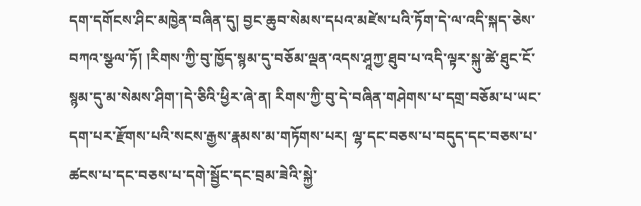དག་དགོངས་ཤིང་མཁྱེན་བཞིན་དུ། བྱང་ཆུབ་སེམས་དཔའ་མཛེས་པའི་ཏོག་དེ་ལ་འདི་སྐད་ཅེས་བཀའ་སྩལ་ཏོ། །རིགས་ཀྱི་བུ་ཁྱོད་སྙམ་དུ་བཅོམ་ལྡན་འདས་ཤཱཀྱ་ཐུབ་པ་འདི་ལྟར་སྐུ་ཚེ་ཐུང་ངོ་སྙམ་དུ་མ་སེམས་ཤིག་།དེ་ཅིའི་ཕྱིར་ཞེ་ན། རིགས་ཀྱི་བུ་དེ་བཞིན་གཤེགས་པ་དགྲ་བཅོམ་པ་ཡང་དག་པར་རྫོགས་པའི་སངས་རྒྱས་རྣམས་མ་གཏོགས་པར། ལྷ་དང་བཅས་པ་བདུད་དང་བཅས་པ་ཚངས་པ་དང་བཅས་པ་དགེ་སྦྱོང་དང་བྲམ་ཟེའི་སྐྱེ་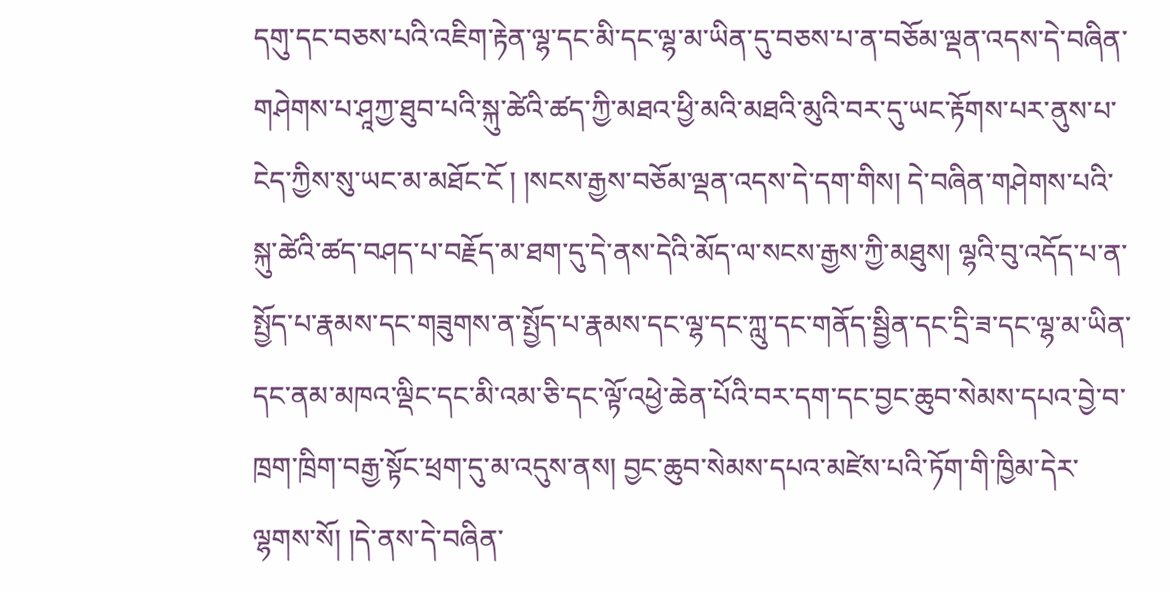དགུ་དང་བཅས་པའི་འཇིག་རྟེན་ལྷ་དང་མི་དང་ལྷ་མ་ཡིན་དུ་བཅས་པ་ན་བཅོམ་ལྡན་འདས་དེ་བཞིན་གཤེགས་པ་ཤཱཀྱ་ཐུབ་པའི་སྐུ་ཚེའི་ཚད་ཀྱི་མཐའ་ཕྱི་མའི་མཐའི་མུའི་བར་དུ་ཡང་རྟོགས་པར་ནུས་པ་ངེད་ཀྱིས་སུ་ཡང་མ་མཐོང་ངོ ། །སངས་རྒྱས་བཅོམ་ལྡན་འདས་དེ་དག་གིས། དེ་བཞིན་གཤེགས་པའི་སྐུ་ཚེའི་ཚད་བཤད་པ་བརྗོད་མ་ཐག་དུ་དེ་ནས་དེའི་མོད་ལ་སངས་རྒྱས་ཀྱི་མཐུས། ལྷའི་བུ་འདོད་པ་ན་སྤྱོད་པ་རྣམས་དང་གཟུགས་ན་སྤྱོད་པ་རྣམས་དང་ལྷ་དང་ཀླུ་དང་གནོད་སྦྱིན་དང་དྲི་ཟ་དང་ལྷ་མ་ཡིན་དང་ནམ་མཁའ་ལྡིང་དང་མི་འམ་ཅི་དང་ལྟོ་འཕྱེ་ཆེན་པོའི་བར་དག་དང་བྱང་ཆུབ་སེམས་དཔའ་བྱེ་བ་ཁྲག་ཁྲིག་བརྒྱ་སྟོང་ཕྲག་དུ་མ་འདུས་ནས། བྱང་ཆུབ་སེམས་དཔའ་མཛེས་པའི་ཏོག་གི་ཁྱིམ་དེར་ལྷགས་སོ། །དེ་ནས་དེ་བཞིན་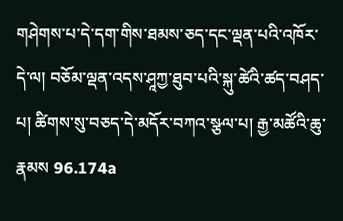གཤེགས་པ་དེ་དག་གིས་ཐམས་ཅད་དང་ལྡན་པའི་འཁོར་དེ་ལ། བཅོམ་ལྡན་འདས་ཤཱཀྱ་ཐུབ་པའི་སྐུ་ཚེའི་ཚད་བཤད་པ། ཚིགས་སུ་བཅད་དེ་མདོར་བཀའ་སྩལ་པ། རྒྱ་མཚོའི་ཆུ་རྣམས 96.174a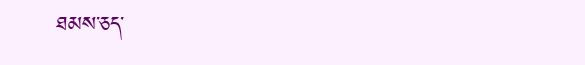ཐམས་ཅད་